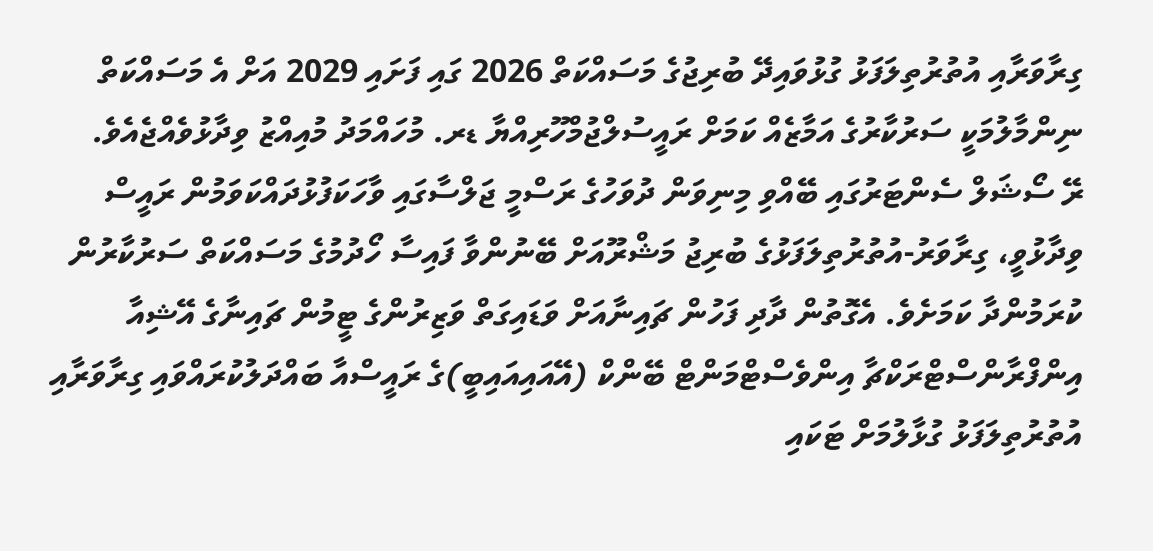ގިރާވަރާއި އުތުރުތިލަފަޅު ގުޅުވައިދޭ ބުރިޖުގެ މަސައްކަތް 2026 ގައި ފަށައި 2029 އަށް އެ މަސައްކަތް ނިންމާލުމަކީ ސަރުކާރުގެ އަމާޒެއް ކަމަށް ރައީސުލްޖުމްހޫރިއްޔާ ޑރ. މުހައްމަދު މުއިއްޒު ވިދާޅުވެއްޖެއެވެ.
ރޭ ސޯޝަލް ސެންޓަރުގައި ބޭއްވި މިނިވަން ދުވަހުގެ ރަސްމީ ޖަލްސާގައި ވާހަކަފުޅުދައްކަވަމުން ރައީސް ވިދާޅުވީ، ގިރާވަރު-އުތުރުތިލަފަޅުގެ ބުރިޖު މަޝްރޫއަށް ބޭނުންވާ ފައިސާ ހޯދުމުގެ މަސައްކަތް ސަރުކާރުން ކުރަމުންދާ ކަމަށެވެ. އެގޮތުން ދާދި ފަހުން ޗައިނާއަށް ވަޑައިގަތް ވަޒިރުންގެ ޓީމުން ޗައިނާގެ އޭޝިއާ އިންފްރާންސްޓްރަކްޗާ އިންވެސްޓްމަންޓް ބޭންކް (އޭއައިއައިބީ)ގެ ރައީސްއާ ބައްދަލުކުރައްވައި ގިރާވަރާއި އުތުރުތިލަފަޅު ގުޅާލުމަށް ޓަކައި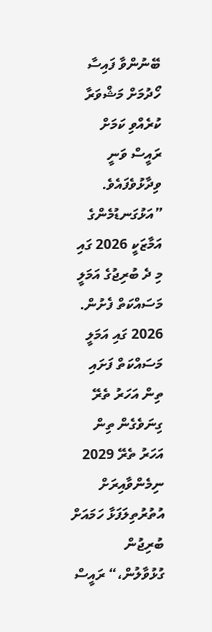ބޭނުންވާ ފައިސާ ހޯދުމަށް މަޝްވަރާ ކުރެއްވި ކަމަށް ރައީސް ވަނީ ވިދާޅުވެފައެވެ.
”އަޅުގަނޑުމެންގެ އަމާޒަކީ 2026 ގައި މި ދެ ބުރިޖުގެ އަމަލީ މަސައްކަތް ފެށުން. 2026 ގައި އަމަލީ މަސައްކަތް ފަށައި ތިން އަހަރު ތެރޭ ގިނަވެގެން ތިން އަހަރު ތެރޭ 2029 ނިމެންވާއިރަށް އުތުރުތިލަފަޅާ ހަމައަށް ބުރިޖުން ގުޅުވާލުން،“ ރައީސް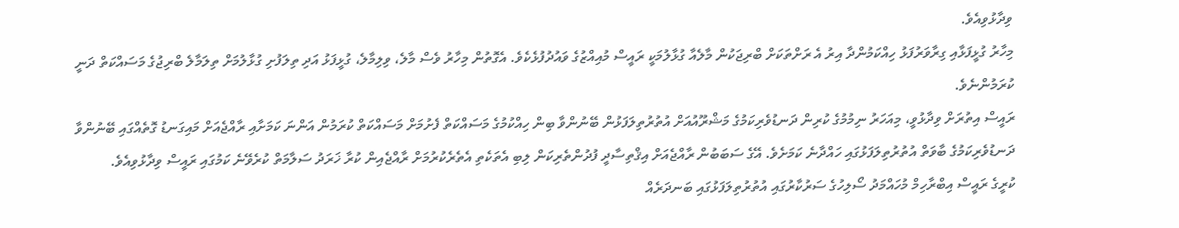ވިދާޅުވިއެވެ.
މިހާރު ގުޅީފަޅާއި ގިރާވަރުފަޅު ހިއްކަމުންދާ އިރު އެ ރަށްތަކަށް ބްރިޖަކުން މާލެއާ ގުޅާލުމަކީ ރައީސް މުއިއްޒުގެ ވައުދުފުޅެކެވެ. އެގޮތުން މިހާރު ވެސް މާލެ، ވިލިމާލެ، ގުޅީފަޅު އަދި ތިލަފުށި ގުޅާލުމަށް ތިލަމާލެ ބްރިޖުގެ މަސައްކަތް ދަނީ ކުރަމުންނެވެ.
ރައީސް އިތުރަށް ވިދާޅުވީ، މިއަހަރު ނިމުމުގެ ކުރިން ދަނޑުވެރިކަމުގެ މަޝްރޫއުއަށް އުތުރުތިލަފަޅުން ބޭނުންވާ ބިން ހިއްކުމުގެ މަސައްކަތް ފެށުމަށް މަސައްކަތް ކުރަމުން އަންނަ ކަމަށާއި ރާއްޖެއަށް މައިގަނޑު ގޮތެއްގައި ބޭނުންވާ ދަނޑުވެރިކަމުގެ ބާވަތް އުތުރުތިލަފަޅުގައި ހައްދާނެ ކަމަށެވެ. އޭގެ ސަބަބުން ރާއްޖެއަށް އިޤްތިސާދީ ފުދުންތެރިކަން ލިބި އެތަކެތި އެތެރެކުރުމަށް ރާއްޖެއިން ކުރާ ޚަރަދު ސަލާމަތް ކުރެވޭނެ ކަމުގައި ރައީސް ވިދާޅުވިއެވެ.
ކުރީގެ ރައީސް އިބްރާހިމް މުހައްމަދު ސޯލިހުގެ ސަރުކާރުގައި އުތުރުތިލަފަޅުގައި ބަނދަރެއް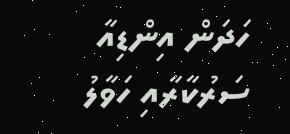ހަދަން އިންޑިއާ ސަރުކާރާއި ހަވާލު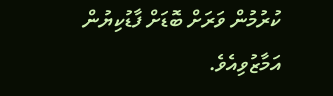ކުރުމުން ވަރަށް ބޮޑަށް ފާޑުކިޔުން އަމާޒުވިއެވެ.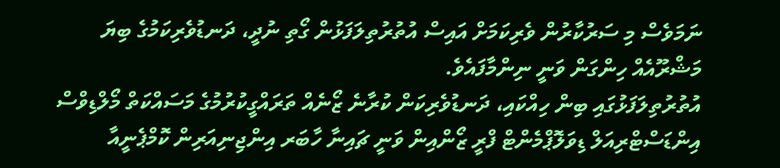ނަމަވެސް މި ސަރުކާރުން ވެރިކަމަށް އައިސް އުތުރުތިލަފަޅުން ގޯތި ނުދީ، ދަނޑުވެރިކަމުގެ ބިޔަ މަޝްރޫއެއް ހިންގަން ވަނީ ނިންމާފައެވެ.
އުތުރުތިލަފަޅުގައި ބިން ހިއްކައި، ދަނޑުވެރިކަން ކުރާނެ ޒޯނެއް ތަރައްގީކުރުމުގެ މަސައްކަތް މޯލްޑިވްސް އިންޑަސްޓްރިއަލް ޑިވަލޮޕްމެންޓް ފްރީ ޒޯންއިން ވަނީ ޗައިނާ ހާބަރ އިންޖިނިއަރިން ކޮމްޕެނީއާ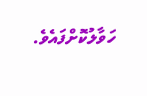ހަވާލުކޮށްފައެވެ.